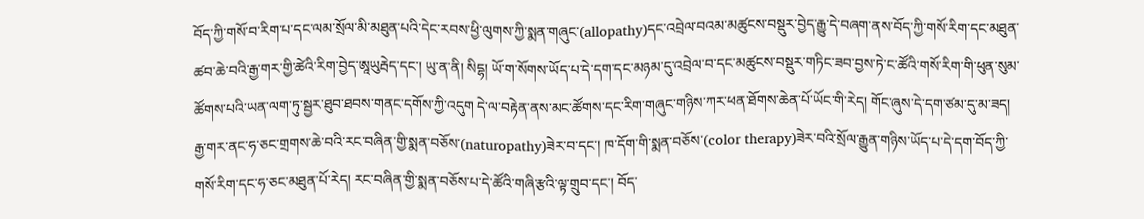བོད་ཀྱི་གསོ་བ་རིག་པ་དང་ལམ་སྲོལ་མི་མཐུན་པའི་དེང་རབས་ཕྱི་ལུགས་ཀྱི་སྨན་གཞུང་(allopathy)དང་འབྲེལ་བའམ་མཚུངས་བསྡུར་བྱེད་རྒྱུ་དེ་བཞག་ནས་བོད་ཀྱི་གསོ་རིག་དང་མཐུན་ཚབ་ཆེ་བའི་རྒྱ་གར་གྱི་ཚེའི་རིག་བྱེད་ཨཱཡུརྦེད་དང་། ཡུ་ན་ནི། སིདྷ། ཡོ་ག་སོགས་ཡོད་པ་དེ་དག་དང་མཉམ་དུ་འབྲེལ་བ་དང་མཚུངས་བསྡུར་གཏིང་ཟབ་བྱས་ཏེ་ང་ཚོའི་གསོ་རིག་གི་ཕུན་སུམ་ཚོགས་པའི་ཡན་ལག་ཏུ་སྦྱར་ཐུབ་ཐབས་གནང་དགོས་ཀྱི་འདུག དེ་ལ་བརྟེན་ནས་མང་ཚོགས་དང་རིག་གཞུང་གཉིས་ཀར་ཕན་ཐོགས་ཆེན་པོ་ཡོང་གི་རེད། གོང་ཞུས་དེ་དག་ཙམ་དུ་མ་ཟད། རྒྱ་གར་ནང་ཧ་ཅང་གྲགས་ཆེ་བའི་རང་བཞིན་གྱི་སྨན་བཅོས་(naturopathy)ཟེར་བ་དང་། ཁ་དོག་གི་སྨན་བཅོས་(color therapy)ཟེར་བའི་སྲོལ་རྒྱུན་གཉིས་ཡོད་པ་དེ་དག་བོད་ཀྱི་གསོ་རིག་དང་ཧ་ཅང་མཐུན་པོ་རེད། རང་བཞིན་གྱི་སྨན་བཅོས་པ་དེ་ཚོའི་གཞི་རྩའི་ལྟ་གྲུབ་དང་། བོད་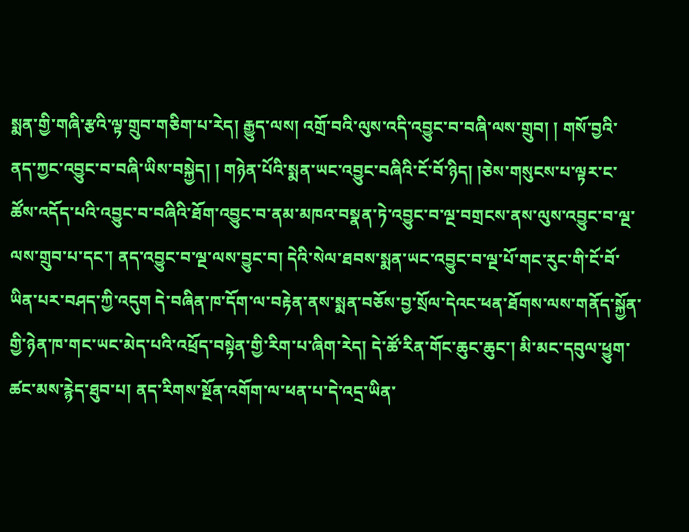སྨན་གྱི་གཞི་རྩའི་ལྟ་གྲུབ་གཅིག་པ་རེད། རྒྱུད་ལས། འགྲོ་བའི་ལུས་འདི་འབྱུང་བ་བཞི་ལས་གྲུབ། ། གསོ་བྱའི་ནད་ཀྱང་འབྱུང་བ་བཞི་ཡིས་བསྐྱེད། ། གཉེན་པོའི་སྨན་ཡང་འབྱུང་བཞིའི་ངོ་བོ་ཉིད། །ཅེས་གསུངས་པ་ལྟར་ང་ཚོས་འདོད་པའི་འབྱུང་བ་བཞིའི་ཐོག་འབྱུང་བ་ནམ་མཁའ་བསྣན་ཏེ་འབྱུང་བ་ལྔ་བགྲངས་ནས་ལུས་འབྱུང་བ་ལྔ་ལས་གྲུབ་པ་དང་། ནད་འབྱུང་བ་ལྔ་ལས་བྱུང་བ། དེའི་སེལ་ཐབས་སྨན་ཡང་འབྱུང་བ་ལྔ་པོ་གང་རུང་གི་ངོ་བོ་ཡིན་པར་བཤད་ཀྱི་འདུག དེ་བཞིན་ཁ་དོག་ལ་བརྟེན་ནས་སྨན་བཅོས་བྱ་སྲོལ་དེའང་ཕན་ཐོགས་ལས་གནོད་སྐྱོན་གྱི་ཉེན་ཁ་གང་ཡང་མེད་པའི་འཕྲོད་བསྟེན་གྱི་རིག་པ་ཞིག་རེད། དེ་ཚོ་རིན་གོང་ཆུང་ཆུང་། མི་མང་དབུལ་ཕྱུག་ཚང་མས་རྙེད་ཐུབ་པ། ནད་རིགས་སྔོན་འགོག་ལ་ཕན་པ་དེ་འདྲ་ཡིན་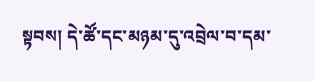སྟབས། དེ་ཚོ་དང་མཉམ་དུ་འབྲེལ་བ་དམ་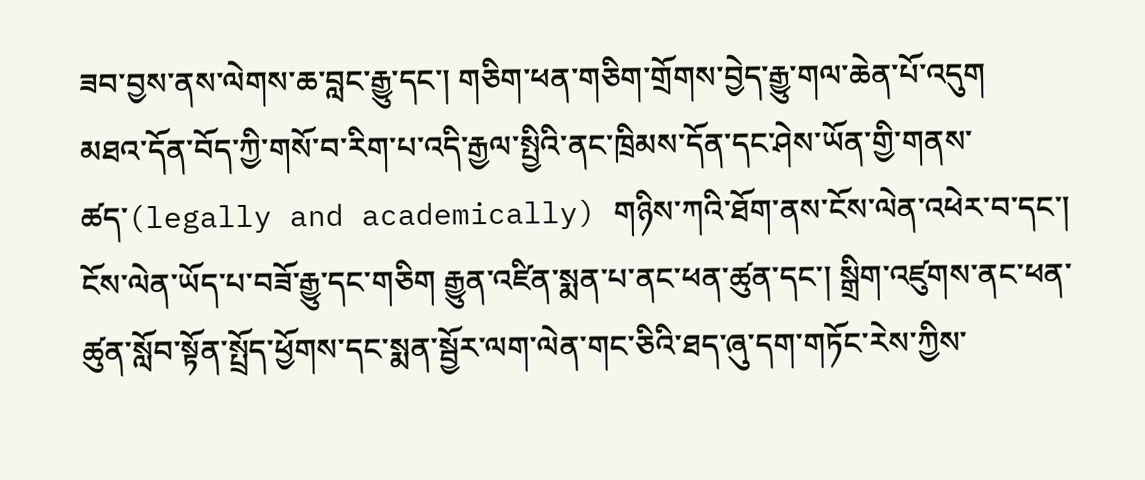ཟབ་བྱས་ནས་ལེགས་ཆ་བླང་རྒྱུ་དང་། གཅིག་ཕན་གཅིག་གྲོགས་བྱེད་རྒྱུ་གལ་ཆེན་པོ་འདུག
མཐའ་དོན་བོད་ཀྱི་གསོ་བ་རིག་པ་འདི་རྒྱལ་སྤྱིའི་ནང་ཁྲིམས་དོན་དང་ཤེས་ཡོན་གྱི་གནས་ཚད་(legally and academically) གཉིས་ཀའི་ཐོག་ནས་ངོས་ལེན་འཕེར་བ་དང་། ངོས་ལེན་ཡོད་པ་བཟོ་རྒྱུ་དང་གཅིག རྒྱུན་འཛིན་སྨན་པ་ནང་ཕན་ཚུན་དང་། སྒྲིག་འཛུགས་ནང་ཕན་ཚུན་སློབ་སྟོན་སྤྲོད་ཕྱོགས་དང་སྨན་སྦྱོར་ལག་ལེན་གང་ཅིའི་ཐད་ཞུ་དག་གཏོང་རེས་ཀྱིས་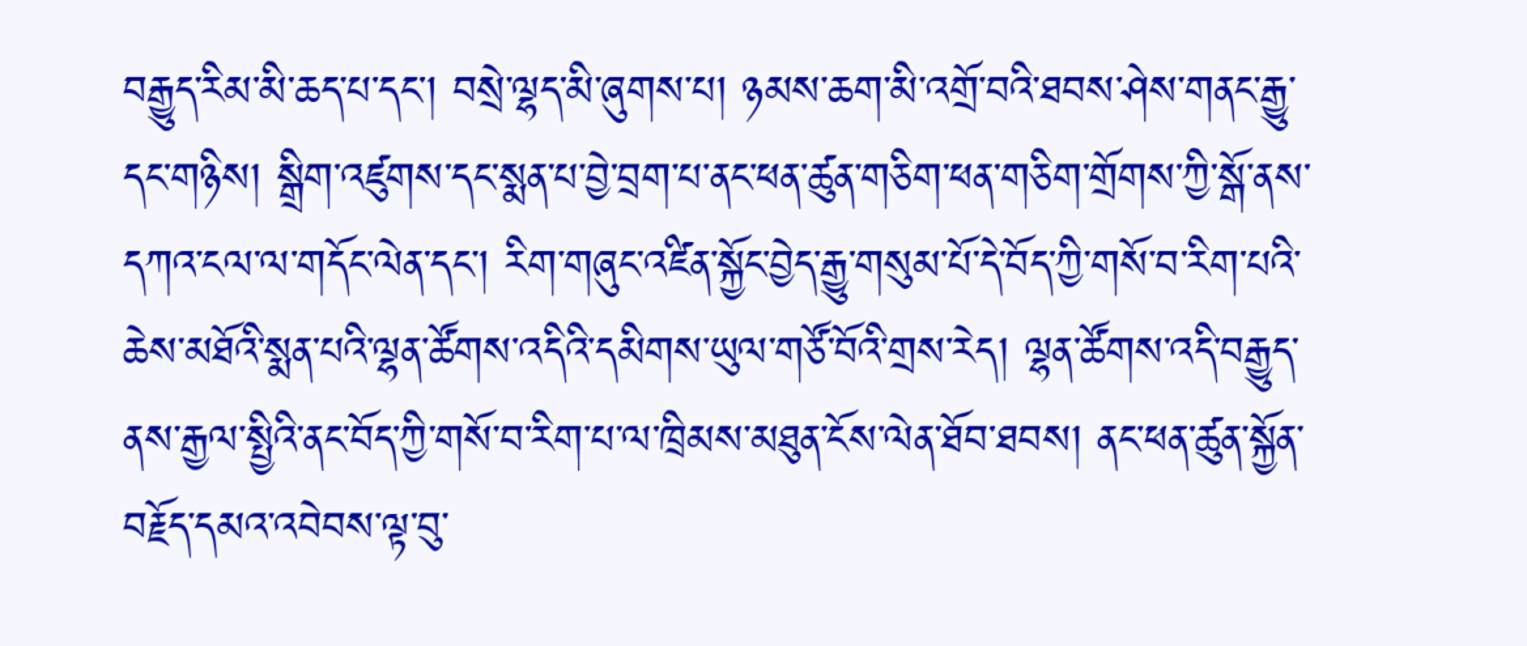བརྒྱུད་རིམ་མི་ཆད་པ་དང་། བསྲེ་ལྷད་མི་ཞུགས་པ། ཉམས་ཆག་མི་འགྲོ་བའི་ཐབས་ཤེས་གནང་རྒྱུ་དང་གཉིས། སྒྲིག་འཛུགས་དང་སྨན་པ་བྱེ་བྲག་པ་ནང་ཕན་ཚུན་གཅིག་ཕན་གཅིག་གྲོགས་ཀྱི་སྒོ་ནས་དཀའ་ངལ་ལ་གདོང་ལེན་དང་། རིག་གཞུང་འཛིན་སྐྱོང་བྱེད་རྒྱུ་གསུམ་པོ་དེ་བོད་ཀྱི་གསོ་བ་རིག་པའི་ཆེས་མཐོའི་སྨན་པའི་ལྷན་ཚོགས་འདིའི་དམིགས་ཡུལ་གཙོ་བོའི་གྲས་རེད། ལྷན་ཚོགས་འདི་བརྒྱུད་ནས་རྒྱལ་སྤྱིའི་ནང་བོད་ཀྱི་གསོ་བ་རིག་པ་ལ་ཁྲིམས་མཐུན་ངོས་ལེན་ཐོབ་ཐབས། ནང་ཕན་ཚུན་སྐྱོན་བརྗོད་དམའ་འབེབས་ལྟ་བུ་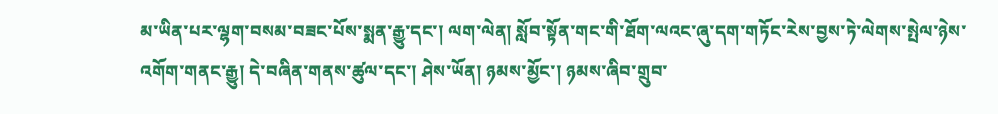མ་ཡིན་པར་ལྷག་བསམ་བཟང་པོས་སྨན་རྒྱུ་དང་། ལག་ལེན། སློབ་སྟོན་གང་གི་ཐོག་ལའང་ཞུ་དག་གཏོང་རེས་བྱས་ཏེ་ལེགས་སྤེལ་ཉེས་འགོག་གནང་རྒྱུ། དེ་བཞིན་གནས་ཚུལ་དང་། ཤེས་ཡོན། ཉམས་མྱོང་། ཉམས་ཞིབ་གྲུབ་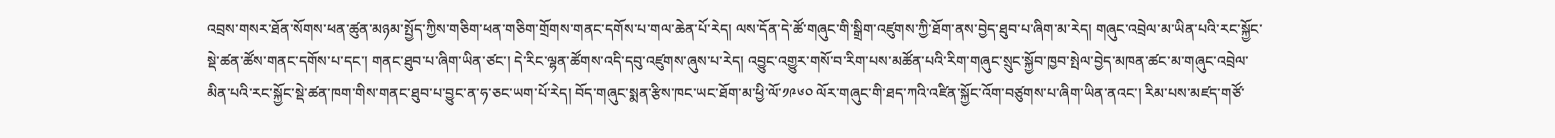འབྲས་གསར་ཐོན་སོགས་ཕན་ཚུན་མཉམ་སྤྱོད་ཀྱིས་གཅིག་ཕན་གཅིག་གྲོགས་གནང་དགོས་པ་གལ་ཆེན་པོ་རེད། ལས་དོན་དེ་ཚོ་གཞུང་གི་སྒྲིག་འཛུགས་ཀྱི་ཐོག་ནས་བྱེད་ཐུབ་པ་ཞིག་མ་རེད། གཞུང་འབྲེལ་མ་ཡིན་པའི་རང་སྐྱོང་སྡེ་ཚན་ཚོས་གནང་དགོས་པ་དང་། གནང་ཐུབ་པ་ཞིག་ཡིན་ཙང་། དེ་རིང་ལྷན་ཚོགས་འདི་དབུ་འཛུགས་ཞུས་པ་རེད། འབྱུང་འགྱུར་གསོ་བ་རིག་པས་མཚོན་པའི་རིག་གཞུང་སྲུང་སྐྱོབ་ཁྱབ་སྤེལ་བྱེད་མཁན་ཚང་མ་གཞུང་འབྲེལ་མིན་པའི་རང་སྐྱོང་སྡེ་ཚན་ཁག་གིས་གནང་ཐུབ་པ་བྱུང་ན་ཧ་ཅང་ཡག་པོ་རེད། བོད་གཞུང་སྨན་རྩིས་ཁང་ཡང་ཐོག་མ་ཕྱི་ལོ་༡༩༦༠ ལོར་གཞུང་གི་ཐད་ཀའི་འཛིན་སྐྱོང་འོག་བཙུགས་པ་ཞིག་ཡིན་ནའང་། རིམ་པས་མཛད་གཙོ་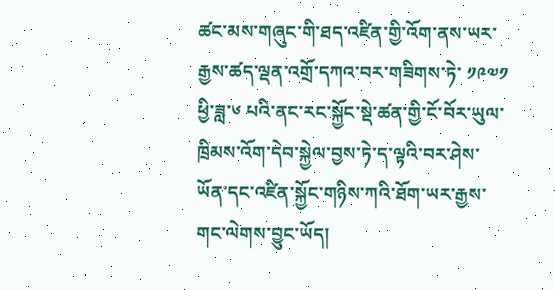ཚང་མས་གཞུང་གི་ཐད་འཛིན་གྱི་འོག་ནས་ཡར་རྒྱས་ཚད་ལྡན་འགྲོ་དཀའ་བར་གཟིགས་ཏེ་ ༡༩༧༡ ཕྱི་ཟླ་༦ པའི་ནང་རང་སྐྱོང་སྡེ་ཚན་གྱི་ངོ་བོར་ཡུལ་ཁྲིམས་འོག་དེབ་སྐྱེལ་བྱས་ཏེ་ད་ལྟའི་བར་ཤེས་ཡོན་དང་འཛིན་སྐྱོང་གཉིས་ཀའི་ཐོག་ཡར་རྒྱས་གང་ལེགས་བྱུང་ཡོད།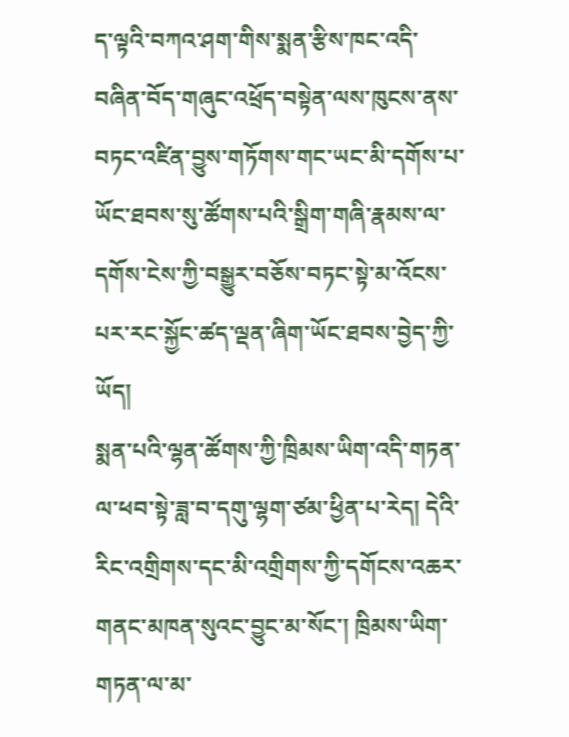ད་ལྟའི་བཀའ་ཤག་གིས་སྨན་རྩིས་ཁང་འདི་བཞིན་བོད་གཞུང་འཕྲོད་བསྟེན་ལས་ཁུངས་ནས་བཏང་འཛིན་བྱུས་གཏོགས་གང་ཡང་མི་དགོས་པ་ཡོང་ཐབས་སུ་ཚོགས་པའི་སྒྲིག་གཞི་རྣམས་ལ་དགོས་ངེས་ཀྱི་བསྒྱུར་བཅོས་བཏང་སྟེ་མ་འོངས་པར་རང་སྐྱོང་ཚད་ལྡན་ཞིག་ཡོང་ཐབས་བྱེད་ཀྱི་ཡོད།
སྨན་པའི་ལྷན་ཚོགས་ཀྱི་ཁྲིམས་ཡིག་འདི་གཏན་ལ་ཕབ་སྟེ་ཟླ་བ་དགུ་ལྷག་ཙམ་ཕྱིན་པ་རེད། དེའི་རིང་འགྲིགས་དང་མི་འགྲིགས་ཀྱི་དགོངས་འཆར་གནང་མཁན་སུའང་བྱུང་མ་སོང་། ཁྲིམས་ཡིག་གཏན་ལ་མ་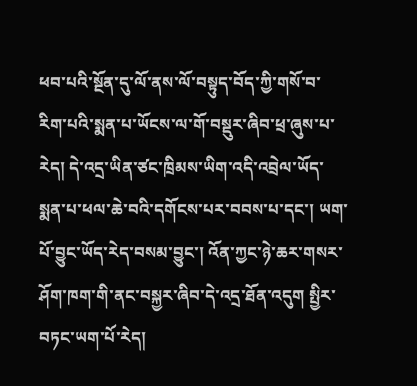ཕབ་པའི་སྔོན་དུ་ལོ་ནས་ལོ་བསྟུད་བོད་ཀྱི་གསོ་བ་རིག་པའི་སྨན་པ་ཡོངས་ལ་གོ་བསྡུར་ཞིབ་ཕྲ་ཞུས་པ་རེད། དེ་འདྲ་ཡིན་ཙང་ཁྲིམས་ཡིག་འདི་འབྲེལ་ཡོད་སྨན་པ་ཕལ་ཆེ་བའི་དགོངས་པར་བབས་པ་དང་། ཡག་པོ་བྱུང་ཡོད་རེད་བསམ་བྱུང་། འོན་ཀྱང་ཉེ་ཆར་གསར་ཤོག་ཁག་གི་ནང་བསྐྱར་ཞིབ་དེ་འདྲ་ཐོན་འདུག སྤྱིར་བཏང་ཡག་པོ་རེད།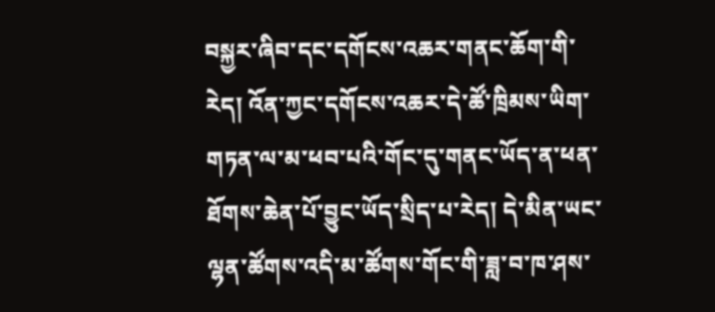བསྐྱར་ཞིབ་དང་དགོངས་འཆར་གནང་ཆོག་གི་རེད། འོན་ཀྱང་དགོངས་འཆར་དེ་ཚོ་ཁྲིམས་ཡིག་གཏན་ལ་མ་ཕབ་པའི་གོང་དུ་གནང་ཡོད་ན་ཕན་ཐོགས་ཆེན་པོ་བྱུང་ཡོད་སྲིད་པ་རེད། དེ་མིན་ཡང་ལྷན་ཚོགས་འདི་མ་ཚོགས་གོང་གི་ཟླ་བ་ཁ་ཤས་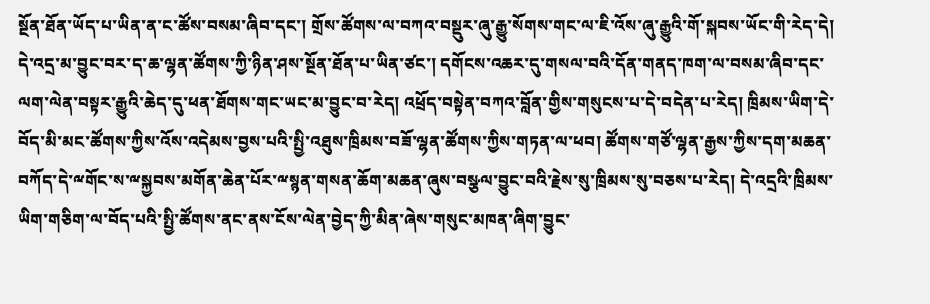སྔོན་ཐོན་ཡོད་པ་ཡིན་ན་ང་ཚོས་བསམ་ཞིབ་དང་། གྲོས་ཚོགས་ལ་བཀའ་བསྡུར་ཞུ་རྒྱུ་སོགས་གང་ལ་ཇི་འོས་ཞུ་རྒྱུའི་གོ་སྐབས་ཡོང་གི་རེད་དེ། དེ་འདྲ་མ་བྱུང་བར་ད་ཆ་ལྷན་ཚོགས་ཀྱི་ཉིན་ཤས་སྔོན་ཐོན་པ་ཡིན་ཙང་། དགོངས་འཆར་དུ་གསལ་བའི་དོན་གནད་ཁག་ལ་བསམ་ཞིབ་དང་ལག་ལེན་བསྟར་རྒྱུའི་ཆེད་དུ་ཕན་ཐོགས་གང་ཡང་མ་བྱུང་བ་རེད། འཕྲོད་བསྟེན་བཀའ་བློན་གྱིས་གསུངས་པ་དེ་བདེན་པ་རེད། ཁྲིམས་ཡིག་དེ་བོད་མི་མང་ཚོགས་ཀྱིས་འོས་འདེམས་བྱས་པའི་སྤྱི་འཐུས་ཁྲིམས་བཟོ་ལྷན་ཚོགས་ཀྱིས་གཏན་ལ་ཕབ། ཚོགས་གཙོ་ལྷན་རྒྱས་ཀྱིས་དག་མཆན་བཀོད་དེ་ྋགོང་ས་ྋསྐྱབས་མགོན་ཆེན་པོར་ྋསྙན་གསན་ཆོག་མཆན་ཞུས་བསྩལ་བྱུང་བའི་རྗེས་སུ་ཁྲིམས་སུ་བཅས་པ་རེད། དེ་འདྲའི་ཁྲིམས་ཡིག་གཅིག་ལ་བོད་པའི་སྤྱི་ཚོགས་ནང་ནས་ངོས་ལེན་བྱེད་ཀྱི་མིན་ཞེས་གསུང་མཁན་ཞིག་བྱུང་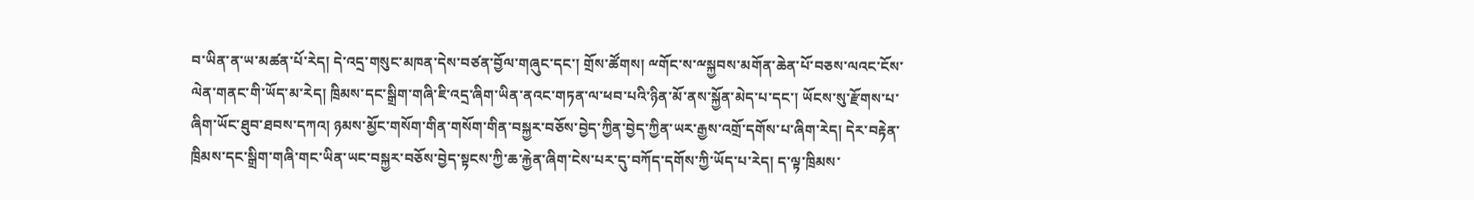བ་ཡིན་ན་ཡ་མཚན་པོ་རེད། དེ་འདྲ་གསུང་མཁན་དེས་བཙན་བྱོལ་གཞུང་དང་། གྲོས་ཚོགས། ྋགོང་ས་ྋསྐྱབས་མགོན་ཆེན་པོ་བཅས་ལའང་ངོས་ལེན་གནང་གི་ཡོད་མ་རེད། ཁྲིམས་དང་སྒྲིག་གཞི་ཇི་འདྲ་ཞིག་ཡིན་ནའང་གཏན་ལ་ཕབ་པའི་ཉིན་མོ་ནས་སྐྱོན་མེད་པ་དང་། ཡོངས་སུ་རྫོགས་པ་ཞིག་ཡོང་ཐུབ་ཐབས་དཀའ། ཉམས་མྱོང་གསོག་གིན་གསོག་གིན་བསྐྱར་བཅོས་བྱེད་ཀྱིན་བྱེད་ཀྱིན་ཡར་རྒྱས་འགྲོ་དགོས་པ་ཞིག་རེད། དེར་བརྟེན་ཁྲིམས་དང་སྒྲིག་གཞི་གང་ཡིན་ཡང་བསྐྱར་བཅོས་བྱེད་སྟངས་ཀྱི་ཆ་རྐྱེན་ཞིག་ངེས་པར་དུ་བཀོད་དགོས་ཀྱི་ཡོད་པ་རེད། ད་ལྟ་ཁྲིམས་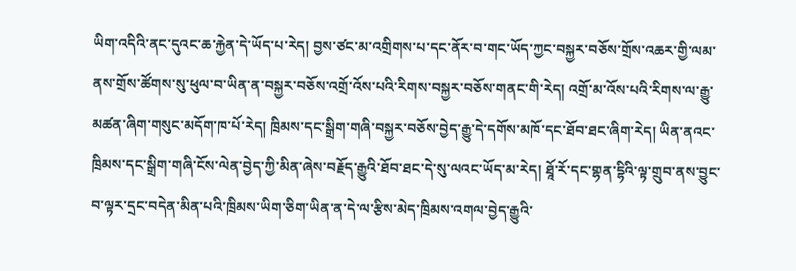ཡིག་འདིའི་ནང་དུའང་ཆ་རྐྱེན་དེ་ཡོད་པ་རེད། བྱས་ཙང་མ་འགྲིགས་པ་དང་ནོར་བ་གང་ཡོད་ཀྱང་བསྐྱར་བཅོས་གྲོས་འཆར་གྱི་ལམ་ནས་གྲོས་ཚོགས་སུ་ཕུལ་བ་ཡིན་ན་བསྐྱར་བཅོས་འགྲོ་འོས་པའི་རིགས་བསྐྱར་བཅོས་གནང་གི་རེད། འགྲོ་མ་འོས་པའི་རིགས་ལ་རྒྱུ་མཚན་ཞིག་གསུང་མདོག་ཁ་པོ་རེད། ཁྲིམས་དང་སྒྲིག་གཞི་བསྐྱར་བཅོས་བྱེད་རྒྱུ་དེ་དགོས་མཁོ་དང་ཐོབ་ཐང་ཞིག་རེད། ཡིན་ནའང་ཁྲིམས་དང་སྒྲིག་གཞི་ངོས་ལེན་བྱེད་ཀྱི་མིན་ཞེས་བརྗོད་རྒྱུའི་ཐོབ་ཐང་དེ་སུ་ལའང་ཡོད་མ་རེད། ཐཱོ་རོ་དང་གྷན་དྷིའི་ལྟ་གྲུབ་ནས་བྱུང་བ་ལྟར་དྲང་བདེན་མིན་པའི་ཁྲིམས་ཡིག་ཅིག་ཡིན་ན་དེ་ལ་རྩིས་མེད་ཁྲིམས་འགལ་བྱེད་རྒྱུའི་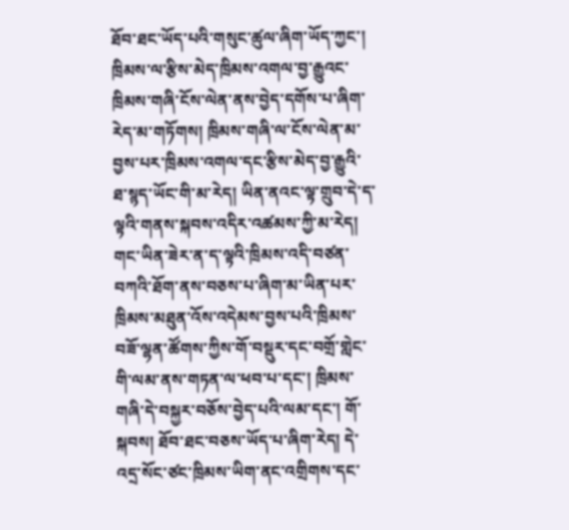ཐོབ་ཐང་ཡོད་པའི་གསུང་ཚུལ་ཞིག་ཡོད་ཀྱང་། ཁྲིམས་ལ་རྩིས་མེད་ཁྲིམས་འགལ་བྱ་རྒྱུའང་ཁྲིམས་གཞི་ངོས་ལེན་ནས་བྱེད་དགོས་པ་ཞིག་རེད་མ་གཏོགས། ཁྲིམས་གཞི་ལ་ངོས་ལེན་མ་བྱས་པར་ཁྲིམས་འགལ་དང་རྩིས་མེད་བྱ་རྒྱུའི་ཐ་སྙད་ཡོང་གི་མ་རེད། ཡིན་ནའང་ལྟ་གྲུབ་དེ་ད་ལྟའི་གནས་སྐབས་འདིར་འཚམས་ཀྱི་མ་རེད། གང་ཡིན་ཟེར་ན་ད་ལྟའི་ཁྲིམས་འདི་བཙན་བཀའི་ཐོག་ནས་བཅས་པ་ཞིག་མ་ཡིན་པར་ཁྲིམས་མཐུན་འོས་འདེམས་བྱས་པའི་ཁྲིམས་བཟོ་ལྷན་ཚོགས་ཀྱིས་གོ་བསྡུར་དང་བགྲོ་གླེང་གི་ལམ་ནས་གཏན་ལ་ཕབ་པ་དང་། ཁྲིམས་གཞི་དེ་བསྐྱར་བཅོས་བྱེད་པའི་ལམ་དང་། གོ་སྐབས། ཐོབ་ཐང་བཅས་ཡོད་པ་ཞིག་རེད། དེ་འདྲ་སོང་ཙང་ཁྲིམས་ཡིག་ནང་འགྲིགས་དང་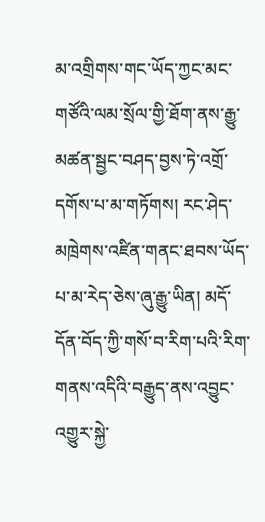མ་འགྲིགས་གང་ཡོད་ཀྱང་མང་གཙོའི་ལམ་སྲོལ་གྱི་ཐོག་ནས་རྒྱུ་མཚན་སྦྱང་བཤད་བྱས་ཏེ་འགྲོ་དགོས་པ་མ་གཏོགས། རང་ཤེད་མཁྲེགས་འཛིན་གནང་ཐབས་ཡོད་པ་མ་རེད་ཅེས་ཞུ་རྒྱུ་ཡིན། མདོ་དོན་བོད་ཀྱི་གསོ་བ་རིག་པའི་རིག་གནས་འདིའི་བརྒྱུད་ནས་འབྱུང་འགྱུར་སྐྱེ་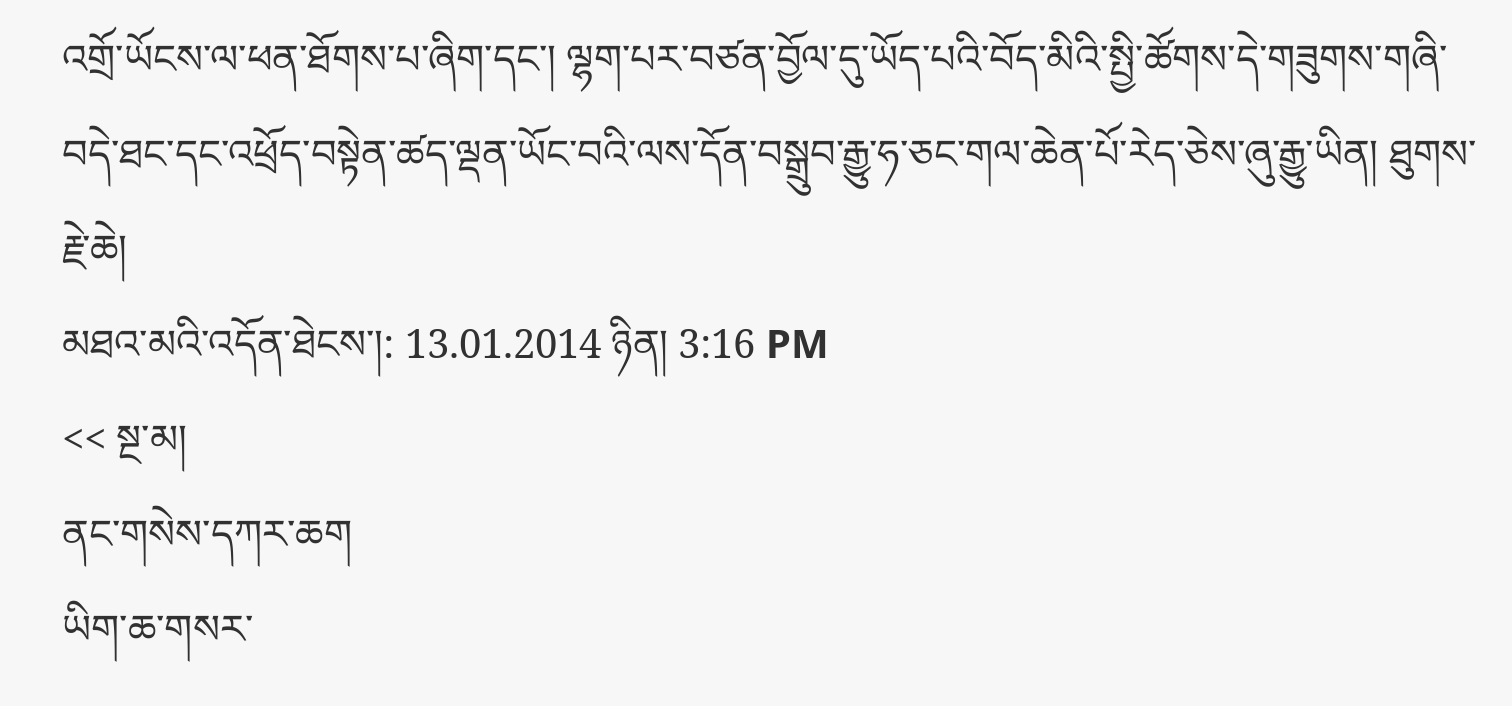འགྲོ་ཡོངས་ལ་ཕན་ཐོགས་པ་ཞིག་དང་། ལྷག་པར་བཙན་བྱོལ་དུ་ཡོད་པའི་བོད་མིའི་སྤྱི་ཚོགས་དེ་གཟུགས་གཞི་བདེ་ཐང་དང་འཕྲོད་བསྟེན་ཚད་ལྡན་ཡོང་བའི་ལས་དོན་བསྒྲུབ་རྒྱུ་ཧ་ཅང་གལ་ཆེན་པོ་རེད་ཅེས་ཞུ་རྒྱུ་ཡིན། ཐུགས་རྗེ་ཆེ།
མཐའ་མའི་འདོན་ཐེངས་།: 13.01.2014 ཉིན། 3:16 PM
<< སྔ་མ།
ནང་གསེས་དཀར་ཆག
ཡིག་ཆ་གསར་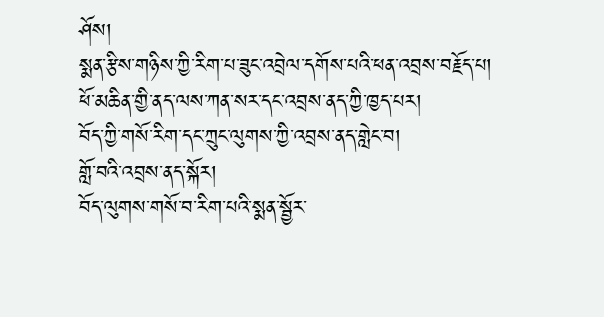ཤོས།
སྨན་རྩིས་གཉིས་ཀྱི་རིག་པ་ཟུང་འབྲེལ་དགོས་པའི་ཕན་འབྲས་བརྗོད་པ།
ཕོ་མཆིན་གྱི་ནད་ལས་ཀན་སར་དང་འབྲས་ནད་ཀྱི་ཁྱད་པར།
བོད་ཀྱི་གསོ་རིག་དང་ཀྲུང་ལུགས་ཀྱི་འབྲས་ནད་གླེང་བ།
གློ་བའི་འབྲས་ནད་སྐོར།
བོད་ལུགས་གསོ་བ་རིག་པའི་སྨན་སྦྱོར་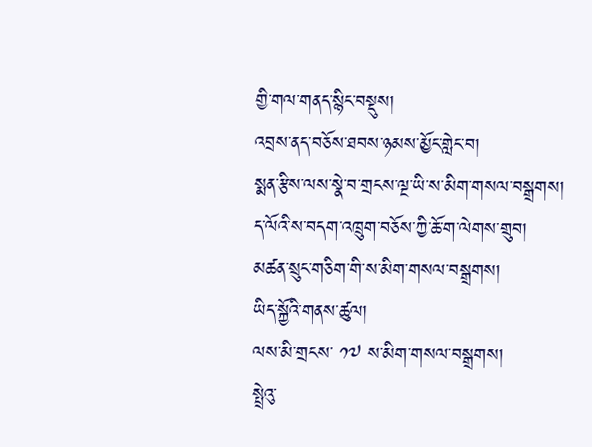གྱི་གལ་གནད་སྙིང་བསྡུས།
འབྲས་ནད་བཅོས་ཐབས་ཉམས་མྱོང་གླེང་བ།
སྨན་རྩིས་ལས་སྣེ་བ་གྲངས་ལྔ་ཡི་ས་མིག་གསལ་བསྒྲགས།
ད་ལོའི་ས་བདག་འཁྲུག་བཅོས་ཀྱི་ཆོ་ག་ལེགས་གྲུབ།
མཚན་སྲུང་གཅིག་གི་ས་མིག་གསལ་བསྒྲགས།
ཡིད་སྐྱོའི་གནས་ཚུལ།
ལས་མི་གྲངས་ ༡༧ ས་མིག་གསལ་བསྒྲགས།
སྤྲེའུ་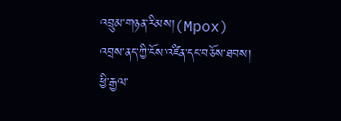འབྲུམ་གཉན་རིམས།(Mpox)
འབྲས་ནད་ཀྱི་ངོས་འཛིན་དང་བཅོས་ཐབས།
ཕྱི་རྒྱལ་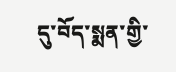དུ་བོད་སྨན་གྱི་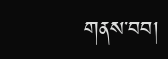གནས་བབ།